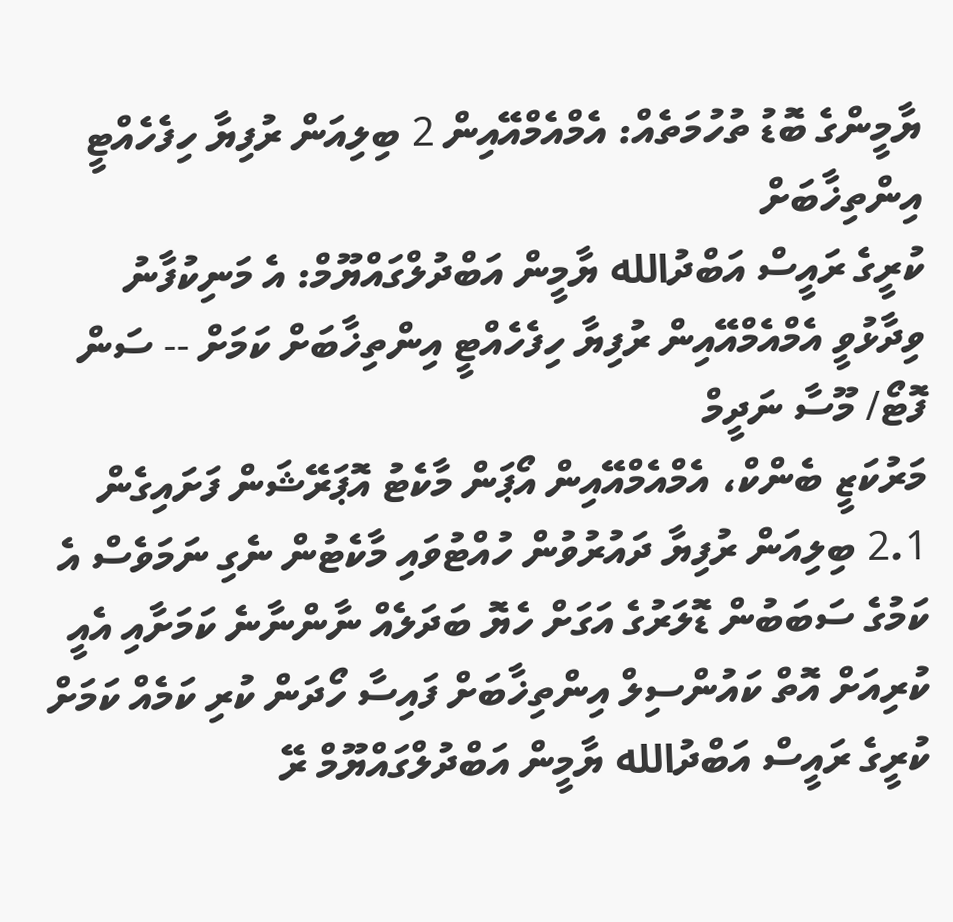ޔާމީންގެ ބޮޑު ތުހުމަތެއް: އެމްއެމްއޭއިން 2 ބިލިއަން ރުފިޔާ ހިފެހެއްޓީ އިންތިޚާބަށް
ކުރީގެ ރައީސް އަބްދުالله ޔާމީން އަބްދުލްގައްޔޫމް: އެ މަނިކުފާނު ވިދާޅުވީ އެމްއެމްއޭއިން ރުފިޔާ ހިފެހެއްޓީ އިންތިޚާބަށް ކަމަށް -- ސަން ފޮޓޯ/ މޫސާ ނަދީމް
މަރުކަޒީ ބެންކް، އެމްއެމްއޭއިން އޯޕަން މާކެޓު އޮޕަރޭޝަން ފަށައިގެން 2.1 ބިލިއަން ރުފިޔާ ދައުރުވުން ހުއްޓުވައި މާކެޓުން ނެގި ނަމަވެސް އެ ކަމުގެ ސަބަބުން ޑޮލަރުގެ އަގަށް ހެޔޮ ބަދަލެއް ނާންނާނެ ކަމަށާއި އެއީ ކުރިއަށް އޮތް ކައުންސިލް އިންތިޚާބަށް ފައިސާ ހޯދަން ކުރި ކަމެއް ކަމަށް ކުރީގެ ރައީސް އަބްދުالله ޔާމީން އަބްދުލްގައްޔޫމް ރޭ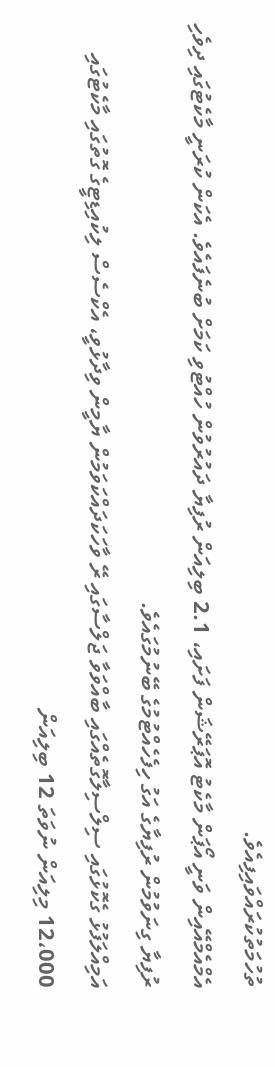ތުހުމަތުކުރައްވައިފިއެވެ.
އެމްއެމްއޭއިން ވަނީ އޯޕަން މާކެޓު އޮޕަރޭޝަން ފަށައި، 2.1 ބިލިއަން ރުފިޔާ ދައުރުވުން ހުއްޓުވި ކަމަށް ބުނެފައެވެ. އެކަން ކުރަނީ މާކެޓުގައި ދިވެހި ރުފިޔާ ގިނަވުމުން ރުފިޔާގެ އަގު ހިފެހެއްޓުމުގެ ބޭނުމުގައެވެ.
އަމިއްލަފުޅު ގެކޮޅުގައި ސިލްސިލާގޮތެއްގައި ބާއްވަވާ ޖަލްސާގައި ރޭ ވާހަކަދައްކަވަމުން ޔާމީން ވިދާޅުވީ، އެކްސެސް ލިކުއިޑިޓީގެ ގޮތުގައި މާކެޓުގައި 12،000 މިލިއަން ނުވަތަ 12 ބިލިއަން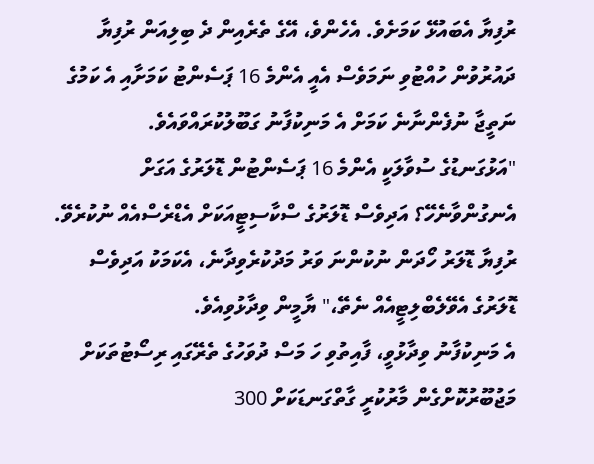ރުފިޔާ އެބައުޅޭ ކަމަށެވެ. އެހެންވެ، އޭގެ ތެރެއިން ދެ ބިލިއަން ރުފިޔާ ދައުރުވުން ހުއްޓުވި ނަމަވެސް އެއީ އެންމެ 16 ޕަސެންޓު ކަމަށާއި އެ ކަމުގެ ނަތީޖާ ނުފެންނާނެ ކަމަށް އެ މަނިކުފާނު ގަބޫލުކުރައްވައެވެ.
"އަޅުގަނޑުގެ ސުވާލަކީ އެންމެ 16 ޕަސެންޓުން ޑޮލަރުގެ އަގަށް އެނގުންވާނެހޭ؟ އަދިވެސް ޑޮލަރުގެ ސްކާސިޓީއަކަށް އެޑްރެސްއެއް ނުކުރެވޭ. ރުފިޔާ ޑޮލަރު ހޯދަން ނުކުންނަ ވަރު މަދުކުރެވިދާނެ، އެކަމަކު އަދިވެސް ޑޮލަރުގެ އެވޭލެބްލިޓީއެއް ނެތޭ،" ޔާމީން ވިދާޅުވިއެވެ.
އެ މަނިކުފާނު ވިދާޅުވީ، ފާއިތުވި ހަ މަސް ދުވަހުގެ ތެރޭގައި ރިސޯޓުތަކަށް މަޖުބޫރުކޮށްގެން މާރުކުރީ ގާތްގަނޑަކަށް 300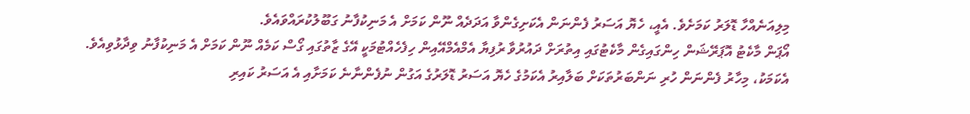މިލިއަނެއްހާ ޑޮލަރު ކަމަށެވެ. އެއީ، ހެޔޮ އަސަރު ފެންނަން އެކަށިގެންވާ އަދަދެއް ނޫން ކަމަށް އެ މަނިކުފާނު ގަބޫލުކުރައްވައެވެ.
އޯޕަން މާކެޓު އޮޕަރޭޝަން ހިންގައިގެން މާކެޓުގައި އިތުރަށް ދައުރުވާ ރުފިޔާ އެމްއެމްއޭއިން ހިފެހެއްޓުމަކީ އޭގެ ޒާތުގައި ގޯސް ކަމެއް ނޫން ކަމަށް އެ މަނިކުފާނު ވިދާޅުވިއެވެ.
އެކަމަކު، މިހާރު ފެންނަން ހުރި ނަންބަރުތަކަށް ބަލާއިރު އެކަމުގެ ހެޔޮ އަސަރު ޑޮލަރުގެ އަގުން ނުފެންނާނެ ކަމަށާއި އެ އަސަރު ކައިރި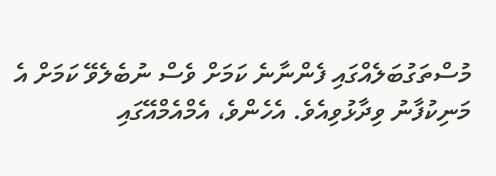މުސްތަގުބަލެއްގައި ފެންނާނެ ކަމަށް ވެސް ނުބެލެވޭ ކަމަށް އެ މަނިކުފާނު ވިދާޅުވިއެވެ. އެހެންވެ، އެމްއެމްއޭގައި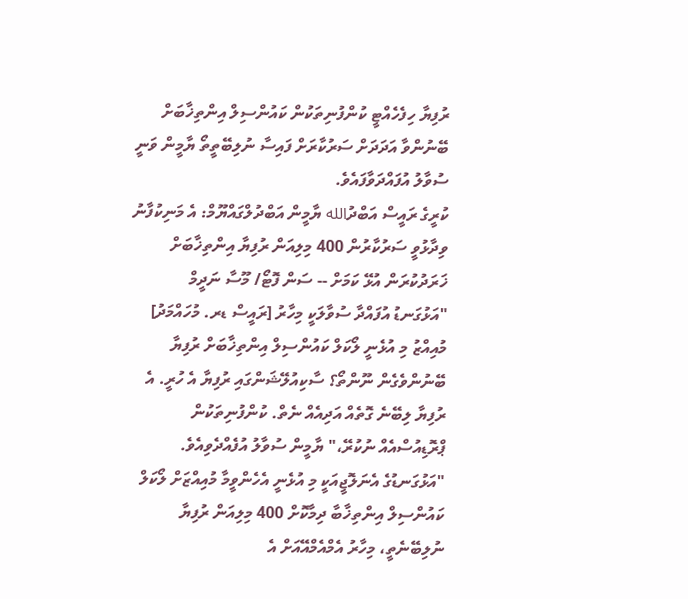ރުފިޔާ ހިފެހެއްޓީ ކުންފުނިތަކުން ކައުންސިލް އިންތިޚާބަށް ބޭނުންވާ އަދަދަށް ސަރުކާރަށް ފައިސާ ނުލިބޭތީތޯ ޔާމީން ވަނީ ސުވާލު އުފައްދަވާފައެވެ.
ކުރީގެ ރައީސް އަބްދުالله ޔާމީން އަބްދުލްގައްޔޫމް: އެ މަނިކުފާނު ވިދާޅުވީ ސަރުކާރުން 400 މިލިއަން ރުފިޔާ އިންތިޚާބަށް ޚަރަދުކުރަން އުޅޭ ކަމަށް -- ސަން ފޮޓޯ/ މޫސާ ނަދީމް
"އަޅުގަނޑު އުފައްދާ ސުވާލަކީ މިހާރު [ރައީސް ޑރ. މުހައްމަދު] މުއިއްޒު މި އުޅެނީ ލޯކަލް ކައުންސިލް އިންތިޚާބަށް ރުފިޔާ ބޭނުންވެގެން ނޫންތޯ؟ ސާކިއުލޭޝަންގައި ރުފިޔާ އެ ހުރީ. އެ ރުފިޔާ ލިބޭނެ ގޮތެއް އަދިއެއް ނެތް. ކުންފުނިތަކުން ޕްރޮޑިއުސްއެއް ނުކުރޭ،" ޔާމީން ސުވާލު އުފެއްދެވިއެވެ.
"އަޅުގަނޑުގެ އެނަލޮޖީއަކީ މި އުޅެނީ އެހެންވީމާ މުއިއްޒަށް ލޯކަލް ކައުންސިލް އިންތިޚާބާ ދިމާކޮށް 400 މިލިއަން ރުފިޔާ ނުލިބޭނެތީ، މިހާރު އެމްއެމްއޭއަށް އެ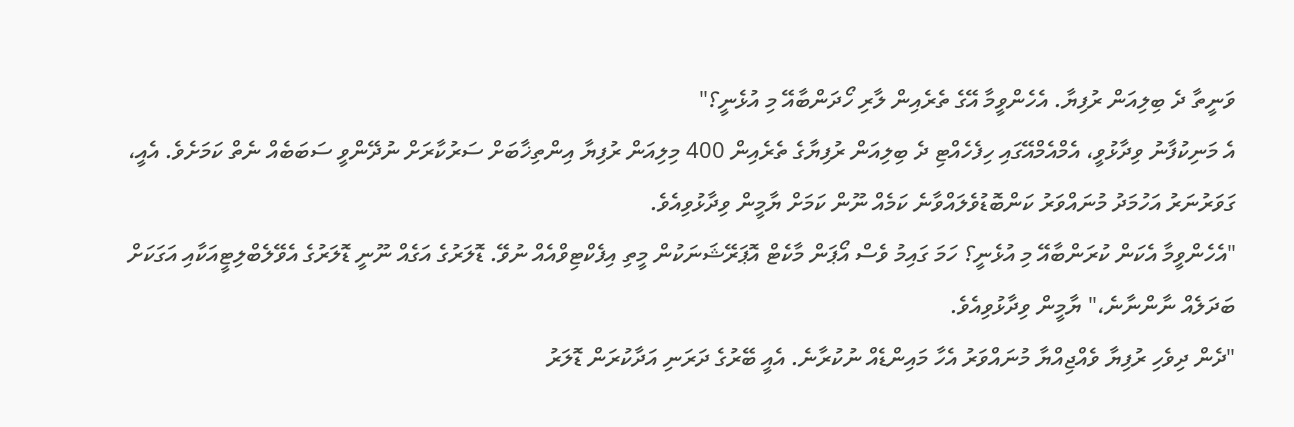ވަނީތާ ދެ ބިލިއަން ރުފިޔާ. އެހެންވީމާ އޭގެ ތެރެއިން ލާރި ހޯދަންބާއޭ މި އުޅެނީ؟"
އެ މަނިކުފާނު ވިދާޅުވީ، އެމްއެމްއޭގައި ހިފެހެއްޓި ދެ ބިލިއަން ރުފިޔާގެ ތެރެއިން 400 މިލިއަން ރުފިޔާ އިންތިޚާބަށް ސަރުކާރަށް ނުދޭންވީ ސަބަބެއް ނެތް ކަމަށެވެ. އެއީ، ގަވަރުނަރު އަހުމަދު މުނައްވަރު ކަންބޮޑުވެލައްވާނެ ކަމެއް ނޫން ކަމަށް ޔާމީން ވިދާޅުވިއެވެ.
"އެހެންވީމާ އެކަން ކުރަންބާއޭ މި އުޅެނީ؟ ހަމަ ގައިމު ވެސް އޯޕަން މާކެޓް އޮޕަރޭޝަނަކުން މީތި އިފެކްޓިވްއެއް ނުވޭ. ޑޮލަރުގެ އަގެއް ނޫނީ ޑޮލަރުގެ އެވޭލެބްލިޓީއަކާއި އަގަކަށް ބަދަލެއް ނާންނާނެ،" ޔާމީން ވިދާޅުވިއެވެ.
"ދެން ދިވެހި ރުފިޔާ ވެއްޖިއްޔާ މުނައްވަރު އެހާ މައިންޑެއް ނުކުރާނެ. އެއީ ބޭރުގެ ދަރަނި އަދާކުރަން ޑޮލަރު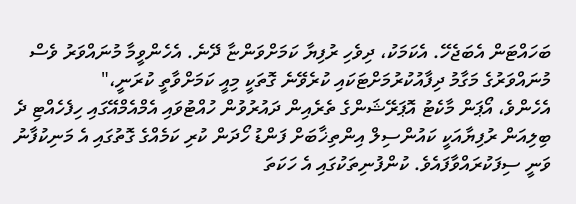ބަހައްޓަން އެބަޖެހޭ. އެކަމަކު، ދިވެހި ރުފިޔާ ކަމަށްވަންޏާ ދޭނެ. އެހެންވީމާ މުނައްވަރު ވެސް މުނައްވަރުގެ މަގާމު ދިފާއުކުރުމަށްޓަކައި ކުރެވޭނެ ގޮތަކީ މިއީ ކަމަށްވާތީ ކުރަނީ،"
އެހެންވެ، އޯޕަން މާކެޓު އޮޕަރޭޝަންގެ ތެރެއިން ދައުރުވުން ހުއްޓުވައި އެމްއެމްއޭގައި ހިފެހެއްޓި ދެ ބިލިއަން ރުފިޔާއަކީ ކައުންސިލް އިންތިޚާބަށް ފަންޑު ހޯދަން ކުރި ކަމެއްގެ ގޮތުގައި އެ މަނިކުފާނު ވަނީ ސިފަކުރައްވާފައެވެ. ކުންފުނިތަކުގައި އެ ހަކަތަ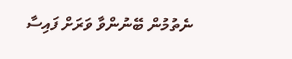ނެތުމުން ބޭނުންވާ ވަރަށް ފައިސާ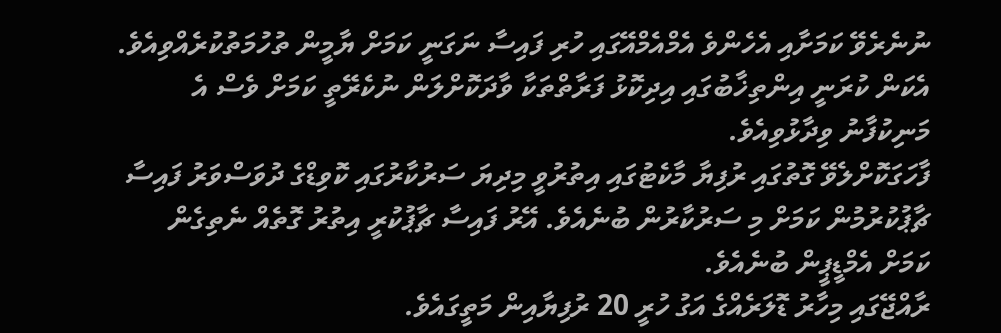ނުނެރެވޭ ކަމަށާއި އެހެންވެ އެމްއެމްއޭގައި ހުރި ފައިސާ ނަގަނީ ކަމަށް ޔާމީން ތުހުމަތުކުރެއްވިއެވެ.
އެކަން ކުރަނީ އިންތިޚާބުގައި އިދިކޮޅު ފަރާތްތަކާ ވާދަކޮށްލަން ނުކެރޭތީ ކަމަށް ވެސް އެ މަނިކުފާނު ވިދާޅުވިއެވެ.
ފާހަގަކޮށްލެވޭ ގޮތުގައި ރުފިޔާ މާކެޓުގައި އިތުރުވީ މިދިޔަ ސަރުކާރުގައި ކޮވިޑްގެ ދުވަސްވަރު ފައިސާ ޗާޕުކުރުމުން ކަމަށް މި ސަރުކާރުން ބުނެއެވެ. އޭރު ފައިސާ ޗާޕުކުރީ އިތުރު ގޮތެއް ނެތިގެން ކަމަށް އެމްޑީޕީން ބުނެއެވެ.
ރާއްޖޭގައި މިހާރު ޑޮލަރެއްގެ އަގު ހުރީ 20 ރުފިޔާއިން މަތީގައެވެ.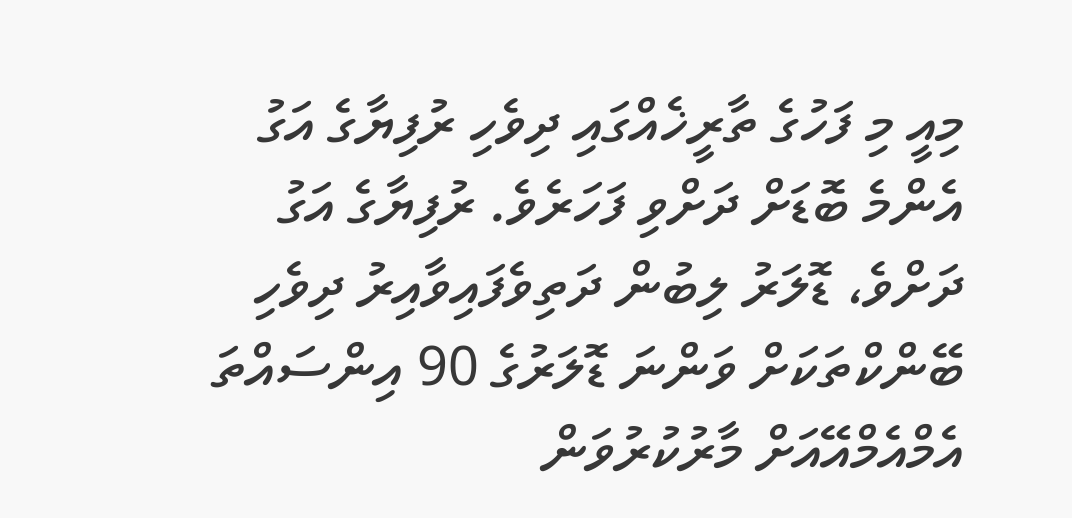މިއީ މި ފަހުގެ ތާރީޚެއްގައި ދިވެހި ރުފިޔާގެ އަގު އެންމެ ބޮޑަށް ދަށްވި ފަހަރެވެ. ރުފިޔާގެ އަގު ދަށްވެ، ޑޮލަރު ލިބުން ދަތިވެފައިވާއިރު ދިވެހި ބޭންކްތަކަށް ވަންނަ ޑޮލަރުގެ 90 އިންސައްތަ އެމްއެމްއޭއަށް މާރުކުރުވަން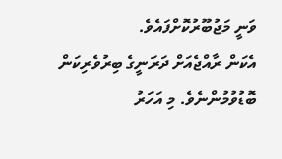ވަނީ މަޖުބޫރުކޮށްފައެވެ.
އެކަން ރާއްޖެއަށް ދަރަނީގެ ބިރުވެރިކަން ބޮޑުވުމުންނެވެ. މި އަހަރު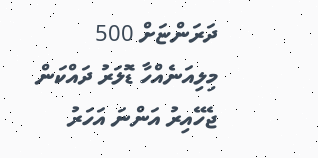ދަރަންޏަށް 500 މިލިއަނެއްހާ ޑޮލަރު ދައްކަން ޖެހޭއިރު އަންނަ އަހަރު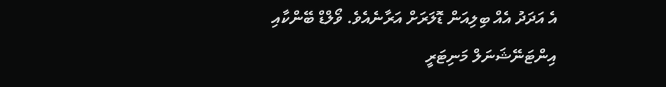އެ އަދަދު އެއް ބިލިއަން ޑޮލަރަށް އަރާނެއެވެ. ވޯލްޑް ބޭންކާއި އިންޓަނޭޝަނަލް މަނިޓަރީ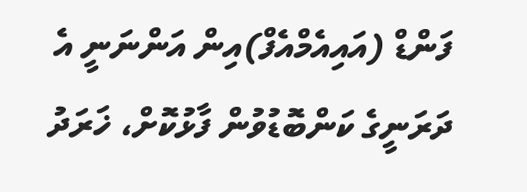ފަންޑް (އައިއެމްއެފް)އިން އަންނަނީ އެ ދަރަނީގެ ކަންބޮޑުވުން ފާޅުކޮށް، ޚަރަދު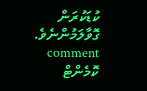ކުޑަކުރަން ގޮވާލަމުންނެވެ.
comment ކޮމެންޓް